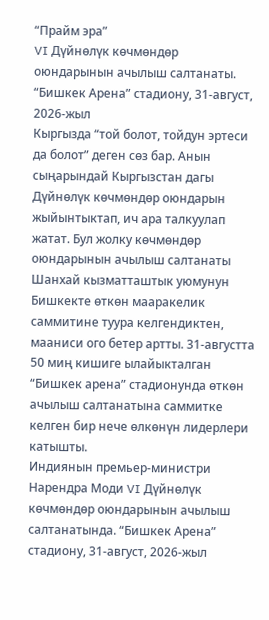“Прайм эра”
VI Дүйнөлүк көчмөндөр оюндарынын ачылыш салтанаты. “Бишкек Арена” стадиону, 31-август, 2026-жыл
Кыргызда “той болот, тойдун эртеси да болот” деген сөз бар. Анын сыңарындай Кыргызстан дагы Дүйнөлүк көчмөндөр оюндарын жыйынтыктап, ич ара талкуулап жатат. Бул жолку көчмөндөр оюндарынын ачылыш салтанаты Шанхай кызматташтык уюмунун Бишкекте өткөн мааракелик саммитине туура келгендиктен, мааниси ого бетер артты. 31-августта 50 миң кишиге ылайыкталган “Бишкек арена” стадионунда өткөн ачылыш салтанатына саммитке келген бир нече өлкөнүн лидерлери катышты.
Индиянын премьер-министри Нарендра Моди VI Дүйнөлүк көчмөндөр оюндарынын ачылыш салтанатында. “Бишкек Арена” стадиону, 31-август, 2026-жыл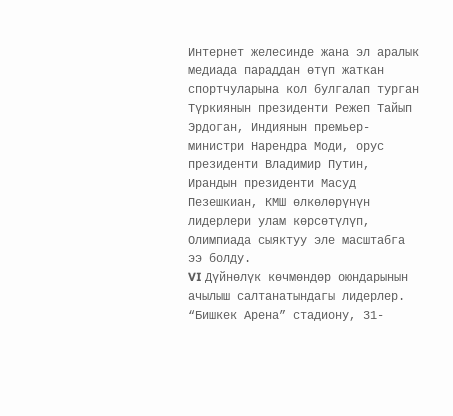Интернет желесинде жана эл аралык медиада параддан өтүп жаткан спортчуларына кол булгалап турган Түркиянын президенти Режеп Тайып Эрдоган, Индиянын премьер-министри Нарендра Моди, орус президенти Владимир Путин, Ирандын президенти Масуд Пезешкиан, КМШ өлкөлөрүнүн лидерлери улам көрсөтүлүп, Олимпиада сыяктуу эле масштабга ээ болду.
VI Дүйнөлүк көчмөндөр оюндарынын ачылыш салтанатындагы лидерлер. “Бишкек Арена” стадиону, 31-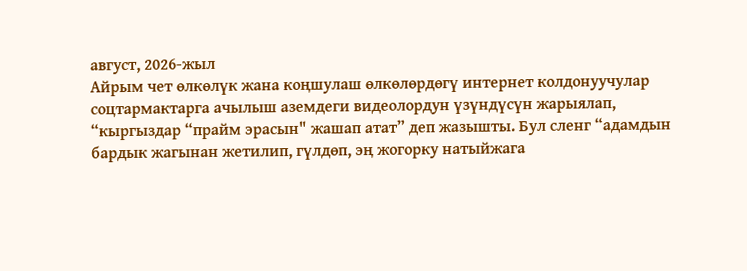август, 2026-жыл
Айрым чет өлкөлүк жана коңшулаш өлкөлөрдөгү интернет колдонуучулар соцтармактарга ачылыш аземдеги видеолордун үзүндүсүн жарыялап, “кыргыздар “прайм эрасын" жашап атат” деп жазышты. Бул сленг “адамдын бардык жагынан жетилип, гүлдөп, эң жогорку натыйжага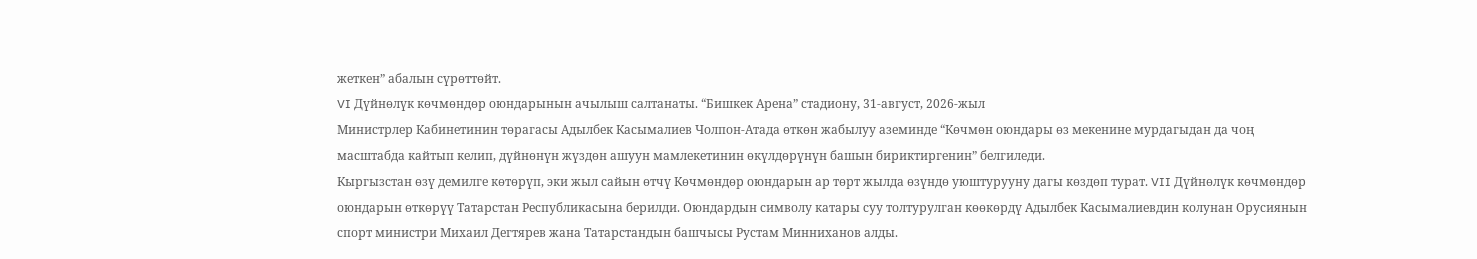жеткен” абалын сүрөттөйт.
VI Дүйнөлүк көчмөндөр оюндарынын ачылыш салтанаты. “Бишкек Арена” стадиону, 31-август, 2026-жыл
Министрлер Кабинетинин төрагасы Адылбек Касымалиев Чолпон-Атада өткөн жабылуу аземинде “Көчмөн оюндары өз мекенине мурдагыдан да чоң масштабда кайтып келип, дүйнөнүн жүздөн ашуун мамлекетинин өкүлдөрүнүн башын бириктиргенин” белгиледи.
Кыргызстан өзү демилге көтөрүп, эки жыл сайын өтчү Көчмөндөр оюндарын ар төрт жылда өзүндө уюштурууну дагы көздөп турат. VII Дүйнөлүк көчмөндөр оюндарын өткөрүү Татарстан Республикасына берилди. Оюндардын символу катары суу толтурулган көөкөрдү Адылбек Касымалиевдин колунан Орусиянын спорт министри Михаил Дегтярев жана Татарстандын башчысы Рустам Минниханов алды.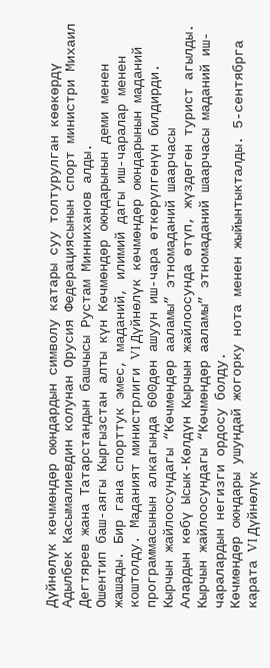Дүйнөлүк көчмөндөр оюндардын символу катары суу толтурулган көөкөрдү Адылбек Касымалиевдин колунан Орусия Федерациясынын спорт министри Михаил Дегтярев жана Татарстандын башчысы Рустам Минниханов алды.
Ошентип баш-аягы Кыргызстан алты күн Көчмөндөр оюндарынын деми менен жашады. Бир гана спорттук эмес, маданий, илимий дагы иш-чаралар менен коштолду. Маданият министрлиги VI Дүйнөлүк көчмөндөр оюндарынын маданий программасынын алкагында 600дөн ашуун иш-чара өткөрүлгөнүн билдирди.
Кырчын жайлоосундагы “Көчмөндөр ааламы” этномаданий шаарчасы
Алардын көбү Ысык-Көлдүн Кырчын жайлоосунда өтүп, жүздөгөн турист агылды. Кырчын жайлоосундагы “Көчмөндөр ааламы” этномаданий шаарчасы маданий иш-чаралардын негизги ордосу болду.
Көчмөндөр оюндары ушундай жогорку нота менен жыйынтыкталды. 5-сентябрга карата VI Дүйнөлүк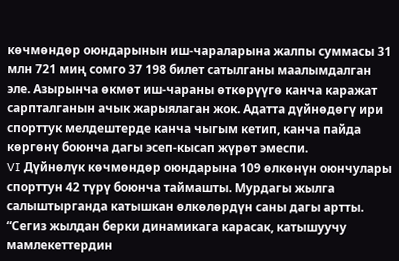көчмөндөр оюндарынын иш-чараларына жалпы суммасы 31 млн 721 миң сомго 37 198 билет сатылганы маалымдалган эле. Азырынча өкмөт иш-чараны өткөрүүгө канча каражат сарпталганын ачык жарыялаган жок. Адатта дүйнөдөгү ири спорттук мелдештерде канча чыгым кетип, канча пайда көргөнү боюнча дагы эсеп-кысап жүрөт эмеспи.
VI Дүйнөлүк көчмөндөр оюндарына 109 өлкөнүн оюнчулары спорттун 42 түрү боюнча таймашты. Мурдагы жылга салыштырганда катышкан өлкөлөрдүн саны дагы артты.
“Сегиз жылдан берки динамикага карасак, катышуучу мамлекеттердин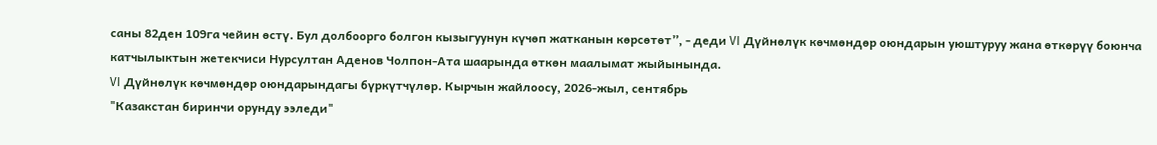саны 82ден 109га чейин өстү. Бул долбоорго болгон кызыгуунун күчөп жатканын көрсөтөт”, - деди VI Дүйнөлүк көчмөндөр оюндарын уюштуруу жана өткөрүү боюнча катчылыктын жетекчиси Нурсултан Аденов Чолпон-Ата шаарында өткөн маалымат жыйынында.
VI Дүйнөлүк көчмөндөр оюндарындагы бүркүтчүлөр. Кырчын жайлоосу, 2026-жыл, сентябрь
"Казакстан биринчи орунду ээледи"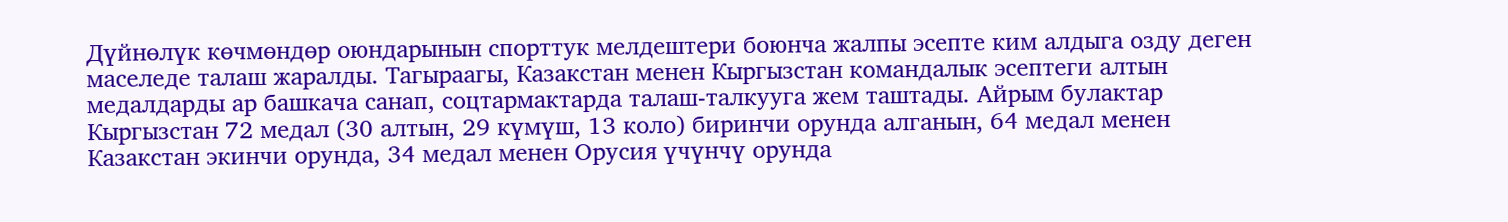Дүйнөлүк көчмөндөр оюндарынын спорттук мелдештери боюнча жалпы эсепте ким алдыга озду деген маселеде талаш жаралды. Тагыраагы, Казакстан менен Кыргызстан командалык эсептеги алтын медалдарды ар башкача санап, соцтармактарда талаш-талкууга жем таштады. Айрым булактар Кыргызстан 72 медал (30 алтын, 29 күмүш, 13 коло) биринчи орунда алганын, 64 медал менен Казакстан экинчи орунда, 34 медал менен Орусия үчүнчү орунда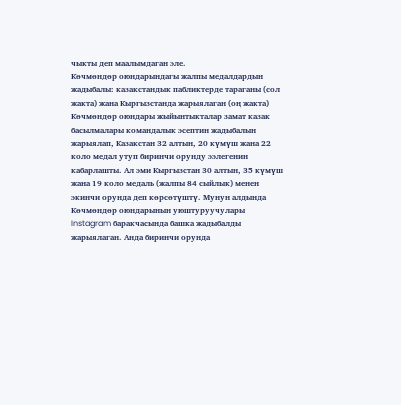чыкты деп маалымдаган эле.
Көчмөндөр оюндарындагы жалпы медалдардын жадыбалы: казакстандык пабликтерде тараганы (сол жакта) жана Кыргызстанда жарыялаган (оң жакта)
Көчмөндөр оюндары жыйынтыкталар замат казак басылмалары командалык эсептин жадыбалын жарыялап, Казакстан 32 алтын, 20 күмүш жана 22 коло медал утуп биринчи орунду ээлегенин кабарлашты. Ал эми Кыргызстан 30 алтын, 35 күмүш жана 19 коло медаль (жалпы 84 сыйлык) менен экинчи орунда деп көрсөтүштү. Мунун алдында Көчмөндөр оюндарынын уюштуруучулары Instagram баракчасында башка жадыбалды жарыялаган. Анда биринчи орунда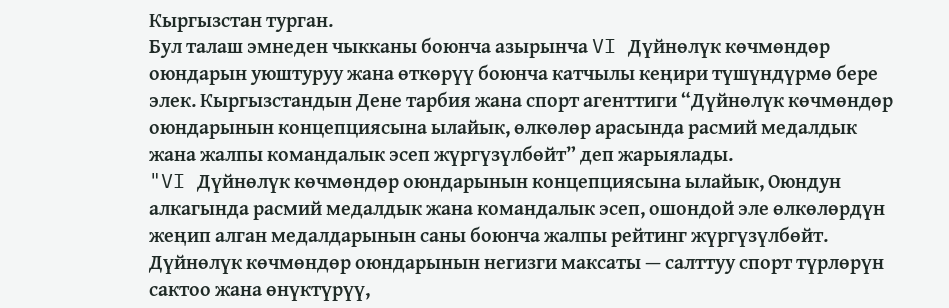Кыргызстан турган.
Бул талаш эмнеден чыкканы боюнча азырынча VI Дүйнөлүк көчмөндөр оюндарын уюштуруу жана өткөрүү боюнча катчылы кеңири түшүндүрмө бере элек. Кыргызстандын Дене тарбия жана спорт агенттиги “Дүйнөлүк көчмөндөр оюндарынын концепциясына ылайык, өлкөлөр арасында расмий медалдык жана жалпы командалык эсеп жүргүзүлбөйт” деп жарыялады.
"VI Дүйнөлүк көчмөндөр оюндарынын концепциясына ылайык, Оюндун алкагында расмий медалдык жана командалык эсеп, ошондой эле өлкөлөрдүн жеңип алган медалдарынын саны боюнча жалпы рейтинг жүргүзүлбөйт. Дүйнөлүк көчмөндөр оюндарынын негизги максаты — салттуу спорт түрлөрүн сактоо жана өнүктүрүү,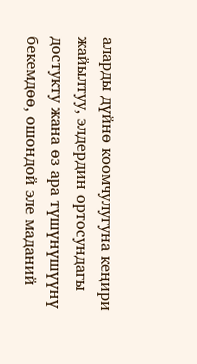аларды дүйнө коомчулугуна кеңири жайылтуу, элдердин ортосундагы достукту жана өз ара түшүнүшүүнү бекемдөө, ошондой эле маданий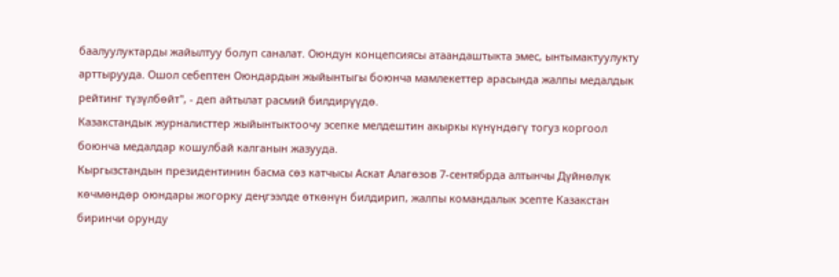баалуулуктарды жайылтуу болуп саналат. Оюндун концепсиясы атаандаштыкта эмес, ынтымактуулукту арттырууда. Ошол себептен Оюндардын жыйынтыгы боюнча мамлекеттер арасында жалпы медалдык рейтинг түзүлбөйт", - деп айтылат расмий билдирүүдө.
Казакстандык журналисттер жыйынтыктоочу эсепке мелдештин акыркы күнүндөгү тогуз коргоол боюнча медалдар кошулбай калганын жазууда.
Кыргызстандын президентинин басма сөз катчысы Аскат Алагөзов 7-сентябрда алтынчы Дүйнөлүк көчмөндөр оюндары жогорку деңгээлде өткөнүн билдирип, жалпы командалык эсепте Казакстан биринчи орунду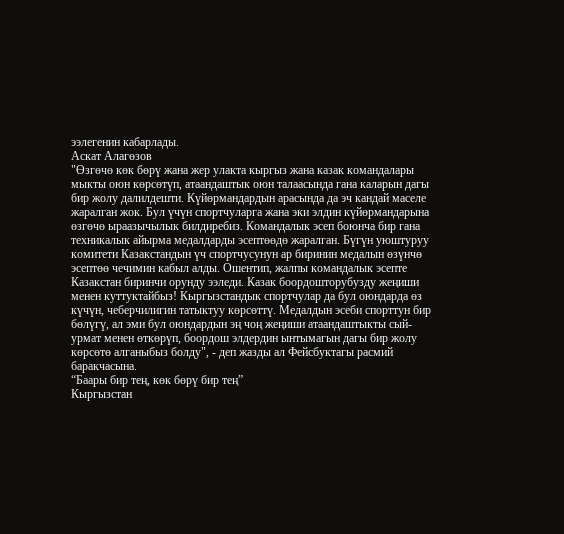ээлегенин кабарлады.
Аскат Алагөзов
"Өзгөчө көк бөрү жана жер улакта кыргыз жана казак командалары мыкты оюн көрсөтүп, атаандаштык оюн талаасында гана каларын дагы бир жолу далилдешти. Күйөрмандардын арасында да эч кандай маселе жаралган жок. Бул үчүн спортчуларга жана эки элдин күйөрмандарына өзгөчө ыраазычылык билдиребиз. Командалык эсеп боюнча бир гана техникалык айырма медалдарды эсептөөдө жаралган. Бүгүн уюштуруу комитети Казакстандын үч спортчусунун ар биринин медалын өзүнчө эсептөө чечимин кабыл алды. Ошентип, жалпы командалык эсепте Казакстан биринчи орунду ээледи. Казак боордошторубузду жеңиши менен куттуктайбыз! Кыргызстандык спортчулар да бул оюндарда өз күчүн, чеберчилигин татыктуу көрсөттү. Медалдын эсеби спорттун бир бөлүгү, ал эми бул оюндардын эң чоң жеңиши атаандаштыкты сый-урмат менен өткөрүп, боордош элдердин ынтымагын дагы бир жолу көрсөтө алганыбыз болду", - деп жазды ал Фейсбуктагы расмий баракчасына.
“Баары бир тең, көк бөрү бир тең”
Кыргызстан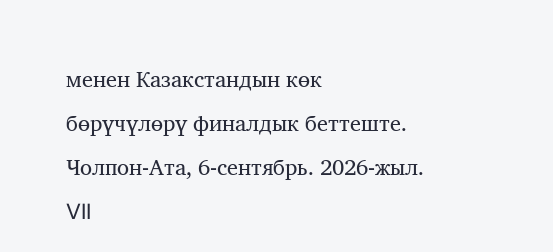менен Казакстандын көк бөрүчүлөрү финалдык беттеште. Чолпон-Ата, 6-сентябрь. 2026-жыл.
VII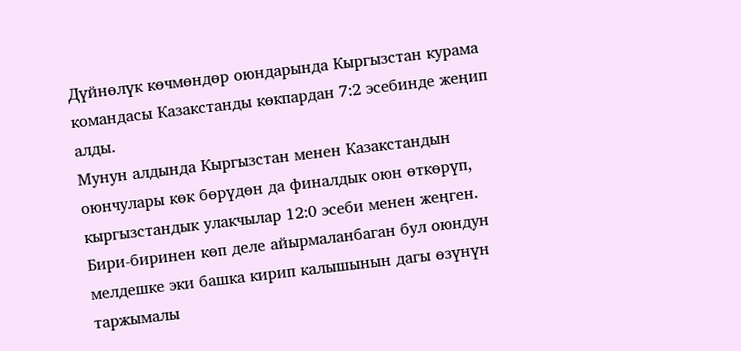Дүйнөлүк көчмөндөр оюндарында Кыргызстан курама командасы Казакстанды көкпардан 7:2 эсебинде жеңип алды.
Мунун алдында Кыргызстан менен Казакстандын оюнчулары көк бөрүдөн да финалдык оюн өткөрүп, кыргызстандык улакчылар 12:0 эсеби менен жеңген.
Бири-биринен көп деле айырмаланбаган бул оюндун мелдешке эки башка кирип калышынын дагы өзүнүн таржымалы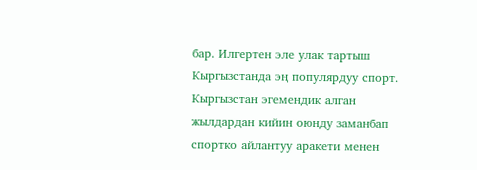бар. Илгертен эле улак тартыш Кыргызстанда эң популярдуу спорт. Кыргызстан эгемендик алган жылдардан кийин оюнду заманбап спортко айлантуу аракети менен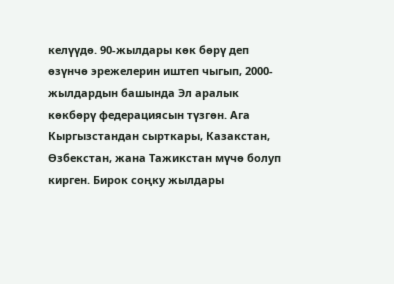келүүдө. 90-жылдары көк бөрү деп өзүнчө эрежелерин иштеп чыгып, 2000-жылдардын башында Эл аралык көкбөрү федерациясын түзгөн. Ага Кыргызстандан сырткары, Казакстан, Өзбекстан, жана Тажикстан мүчө болуп кирген. Бирок соңку жылдары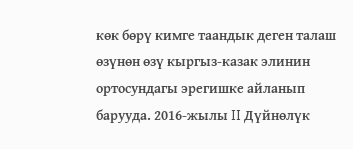көк бөрү кимге таандык деген талаш өзүнөн өзү кыргыз-казак элинин ортосундагы эрегишке айланып барууда. 2016-жылы II Дүйнөлүк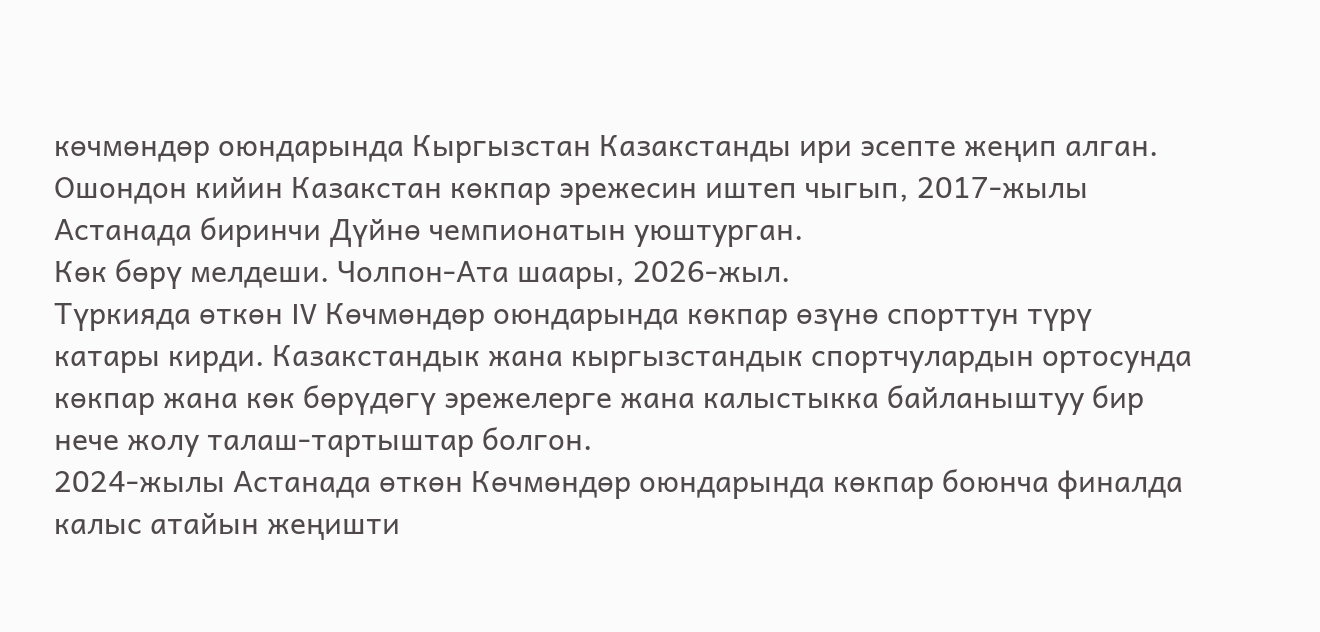көчмөндөр оюндарында Кыргызстан Казакстанды ири эсепте жеңип алган. Ошондон кийин Казакстан көкпар эрежесин иштеп чыгып, 2017-жылы Астанада биринчи Дүйнө чемпионатын уюштурган.
Көк бөрү мелдеши. Чолпон-Ата шаары, 2026-жыл.
Түркияда өткөн IV Көчмөндөр оюндарында көкпар өзүнө спорттун түрү катары кирди. Казакстандык жана кыргызстандык спортчулардын ортосунда көкпар жана көк бөрүдөгү эрежелерге жана калыстыкка байланыштуу бир нече жолу талаш-тартыштар болгон.
2024-жылы Астанада өткөн Көчмөндөр оюндарында көкпар боюнча финалда калыс атайын жеңишти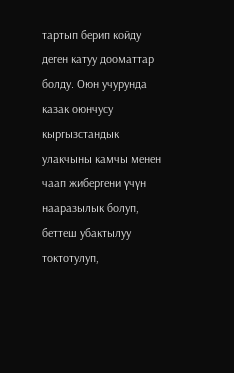тартып берип койду деген катуу дооматтар болду. Оюн учурунда казак оюнчусу кыргызстандык улакчыны камчы менен чаап жибергени үчүн нааразылык болуп, беттеш убактылуу токтотулуп,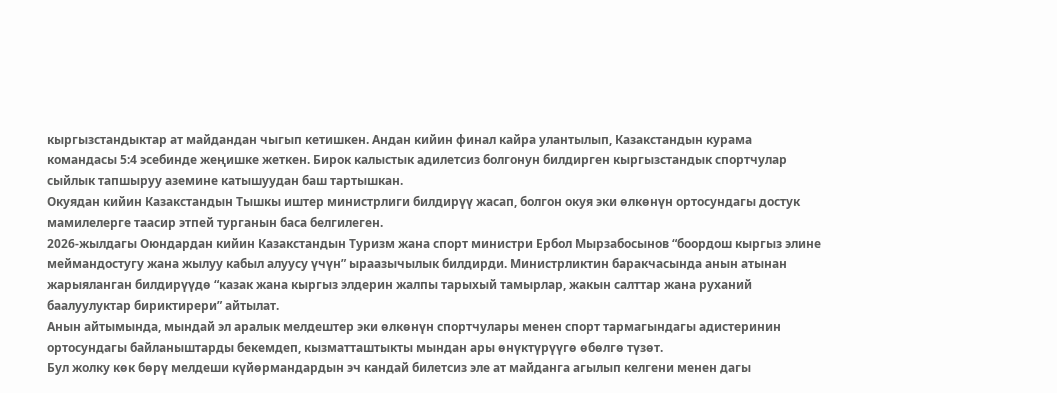кыргызстандыктар ат майдандан чыгып кетишкен. Андан кийин финал кайра улантылып, Казакстандын курама командасы 5:4 эсебинде жеңишке жеткен. Бирок калыстык адилетсиз болгонун билдирген кыргызстандык спортчулар сыйлык тапшыруу аземине катышуудан баш тартышкан.
Окуядан кийин Казакстандын Тышкы иштер министрлиги билдирүү жасап, болгон окуя эки өлкөнүн ортосундагы достук мамилелерге таасир этпей турганын баса белгилеген.
2026-жылдагы Оюндардан кийин Казакстандын Туризм жана спорт министри Ербол Мырзабосынов “боордош кыргыз элине меймандостугу жана жылуу кабыл алуусу үчүн” ыраазычылык билдирди. Министрликтин баракчасында анын атынан жарыяланган билдирүүдө “казак жана кыргыз элдерин жалпы тарыхый тамырлар, жакын салттар жана руханий баалуулуктар бириктирери” айтылат.
Анын айтымында, мындай эл аралык мелдештер эки өлкөнүн спортчулары менен спорт тармагындагы адистеринин ортосундагы байланыштарды бекемдеп, кызматташтыкты мындан ары өнүктүрүүгө өбөлгө түзөт.
Бул жолку көк бөрү мелдеши күйөрмандардын эч кандай билетсиз эле ат майданга агылып келгени менен дагы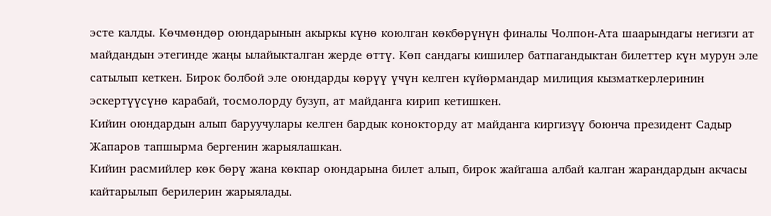эсте калды. Көчмөндөр оюндарынын акыркы күнө коюлган көкбөрүнүн финалы Чолпон-Ата шаарындагы негизги ат майдандын этегинде жаңы ылайыкталган жерде өттү. Көп сандагы кишилер батпагандыктан билеттер күн мурун эле сатылып кеткен. Бирок болбой эле оюндарды көрүү үчүн келген күйөрмандар милиция кызматкерлеринин эскертүүсүнө карабай, тосмолорду бузуп, ат майданга кирип кетишкен.
Кийин оюндардын алып баруучулары келген бардык конокторду ат майданга киргизүү боюнча президент Садыр Жапаров тапшырма бергенин жарыялашкан.
Кийин расмийлер көк бөрү жана көкпар оюндарына билет алып, бирок жайгаша албай калган жарандардын акчасы кайтарылып берилерин жарыялады.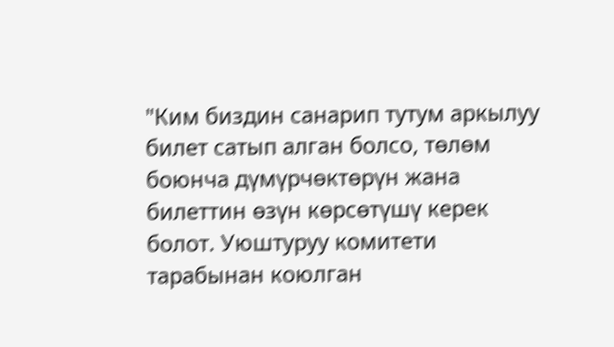"Ким биздин санарип тутум аркылуу билет сатып алган болсо, төлөм боюнча дүмүрчөктөрүн жана билеттин өзүн көрсөтүшү керек болот. Уюштуруу комитети тарабынан коюлган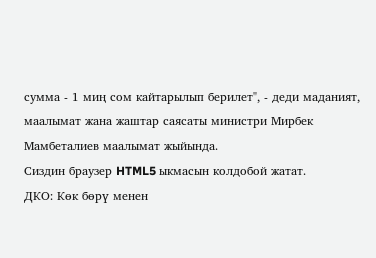сумма - 1 миң сом кайтарылып берилет", - деди маданият, маалымат жана жаштар саясаты министри Мирбек Мамбеталиев маалымат жыйында.
Сиздин браузер HTML5 ыкмасын колдобой жатат.
ДКО: Көк бөрү менен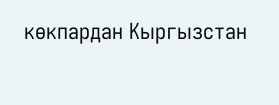көкпардан Кыргызстан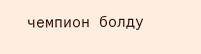чемпион болду